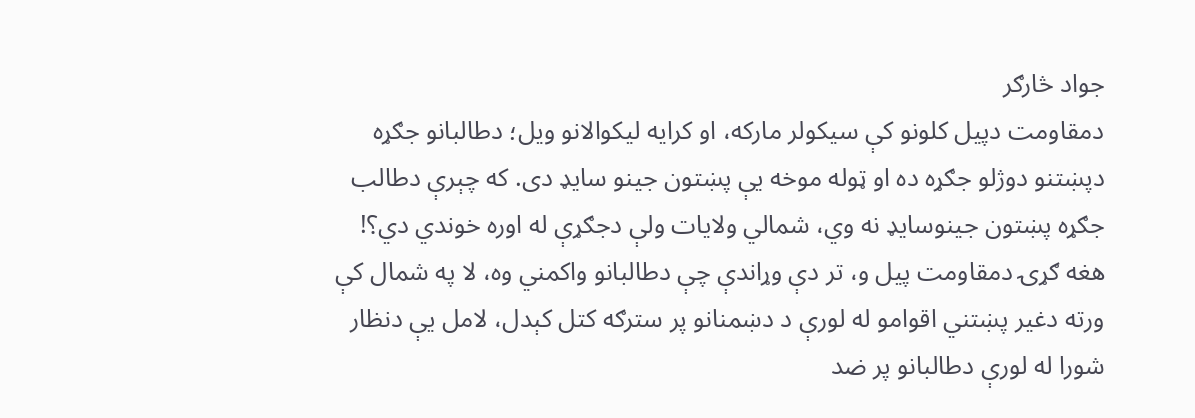جواد څارګر
دمقاومت دپیل کلونو کې سیکولر مارکه، او کرایه لیکوالانو ویل؛ دطالبانو جګړه دپښتنو دوژلو جګړه ده او ټوله موخه یې پښتون جینو سایډ دی. که چېرې دطالب جګړه پښتون جینوسایډ نه وي، شمالي ولایات ولې دجګړې له اوره خوندي دي؟!
هغه ګړۍ دمقاومت پیل و، تر دې وړاندې چې دطالبانو واکمني وه، لا په شمال کې ورته دغیر پښتني اقوامو له لورې د دښمنانو پر سترګه کتل کېدل، لامل یې دنظار شورا له لورې دطالبانو پر ضد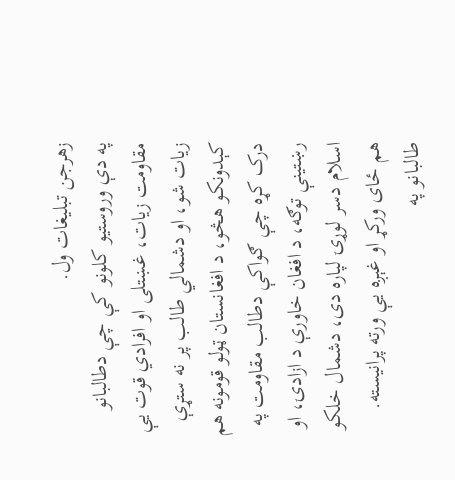زهرجن تبلیغات ول.
په دې وروستیو کلونو کې چې دطالبانو مقاومت زیات، غښتلی او افرادي قوت یې زیات شو، او دشمالي طالب پر نه ستړې کېدونکو هڅو، د افغانستان ټولو قومونه هم درک کړه چې ګواکې دطالب مقاومت په رښتینې توګه، د افغان خاورې د ازادۍ، او اسلام دسر لوړۍ لپاره دی، دشمال خلکو هم ځای ورکړ او غېږه یې ورته پرانیسته.
طالبانو په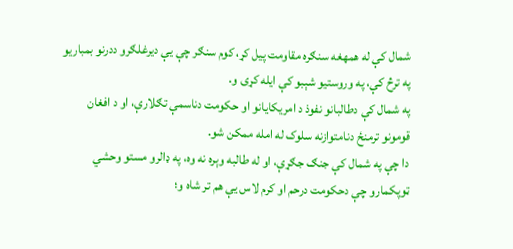شمال کې له همهغه سنګره مقاومت پیل کړ، کوم سنګر چې یې دیرغلګرو ددرنو بمباریو په ترڅ کې، په وروستیو شېبو کې ایله کړی و.
په شمال کې دطالبانو نفوذ د امریکایانو او حکومت دناسمې تګلارې، او د افغان قومونو ترمنځ دنامتوازنه سلوک له امله ممکن شو.
دا چې په شمال کې جنګ جګړې، او له طالبه وېره نه وه، په ډالرو مستو وحشي ټوپکمارو چې دحکومت درحم او کرم لاس یې هم تر شاه و؛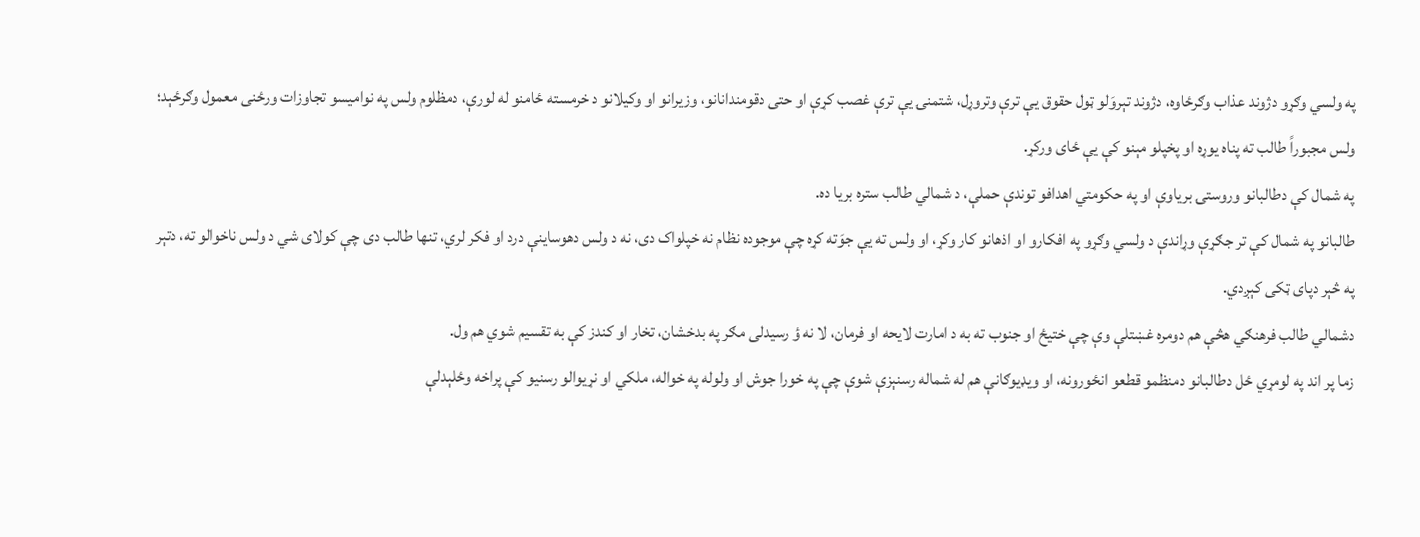په ولسي وګړو دژوند عذاب وګرځاوه، دژوند تېروَلو ټول حقوق یې ترې وتروړل، شتمنۍ یې ترې غصب کړې او حتی دقومندانانو، وزیرانو او وکیلانو د خرمسته ځامنو له لورې، دمظلوم ولس په نوامیسو تجاوزات ورځنی معمول وګرځېد؛ ولس مجبوراً طالب ته پناه یوړه او پخپلو مېنو کې یې ځای ورکړ.
په شمال کې دطالبانو وروستۍ بریاوې او په حکومتي اهدافو توندې حملې، د شمالي طالب ستره بریا ده.
طالبانو په شمال کې تر جګړې وړاندې د ولسي وګړو په افکارو او اذهانو کار وکړ، او ولس ته یې جوَته کړه چې موجوده نظام نه خپلواک دی، نه د ولس دهوساینې درد او فکر لري، تنها طالب دی چې کولای شي د ولس ناخوالو ته، دتېر په څېر دپای ټکی کېږدي.
دشمالي طالب فرهنګي هڅې هم دومره غښتلې وې چې ختیځ او جنوب ته به د امارت لایحه او فرمان، لا نه ؤ رسیدلی مګر په بدخشان، تخار او کندز کې به تقسیم شوي هم ول.
زما پر اند په لومړي ځل دطالبانو دمنظمو قطعو انځورونه، او ویډیوګانې هم له شماله رسنېزې شوې چې په خورا جوش او ولوله په خواله، ملکي او نړیوالو رسنیو کې پراخه وځلېدلې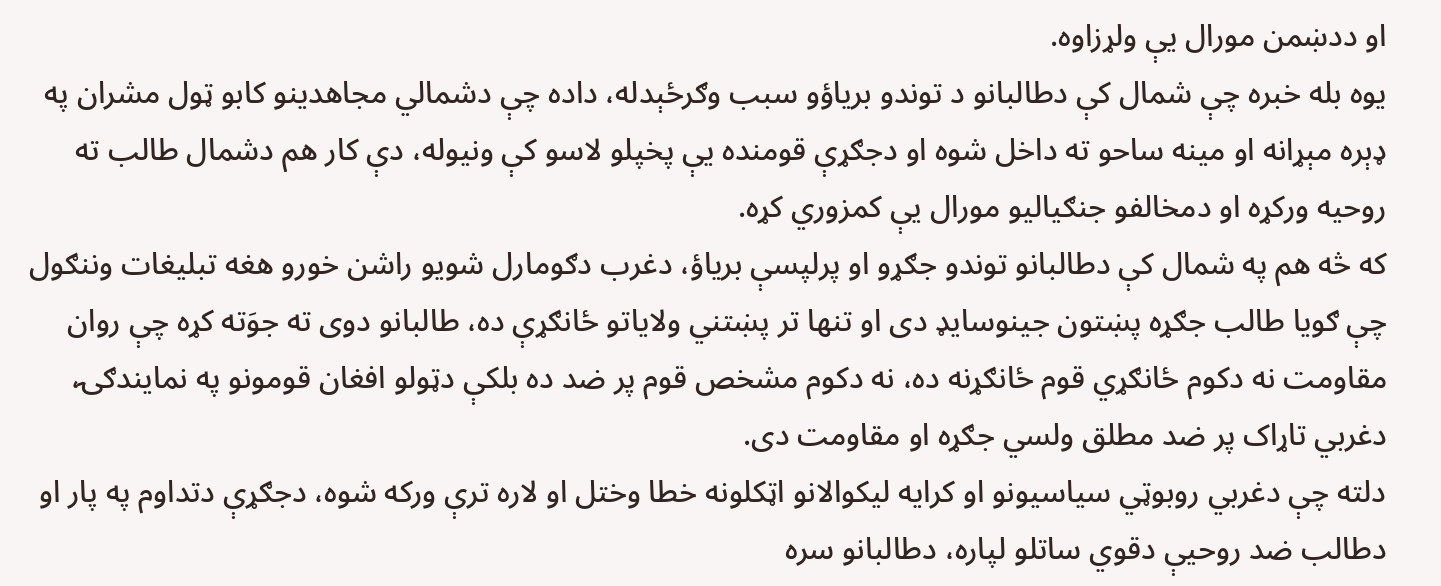او ددښمن مورال یې ولړزاوه.
یوه بله خبره چې شمال کې دطالبانو د توندو بریاؤو سبب وګرځېدله، داده چې دشمالي مجاهدینو کابو ټول مشران په ډېره مېړانه او مینه ساحو ته داخل شوه او دجګړې قومنده یې پخپلو لاسو کې ونیوله، دې کار هم دشمال طالب ته روحیه ورکړه او دمخالفو جنګیالیو مورال یې کمزوري کړه.
که څه هم په شمال کې دطالبانو توندو جګړو او پرلپسې بریاؤ، دغرب دګومارل شویو راشن خورو هغه تبلیغات وننګول چې ګویا طالب جګړه پښتون جینوسایډ دی او تنها تر پښتني ولایاتو ځانګړې ده، طالبانو دوی ته جوَته کړه چې روان مقاومت نه دکوم ځانګړي قوم ځانګړنه ده، نه دکوم مشخص قوم پر ضد ده بلکې دټولو افغان قومونو په نمایندګۍ، دغربي تاړاک پر ضد مطلق ولسي جګړه او مقاومت دی.
دلته چې دغربي روبوټي سیاسیونو او کرایه لیکوالانو اټکلونه خطا وختل او لاره ترې ورکه شوه، دجګړې دتداوم په پار او دطالب ضد روحیې دقوي ساتلو لپاره، دطالبانو سره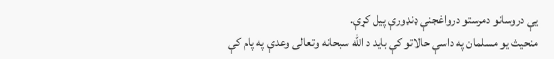یې دروسانو دمرستو درواغجنې ډنډورې پیل کړې.
منحیث یو مسلمان په داسې حالاتو کې باید د الله سبحانه وتعالی وعدې په پام کې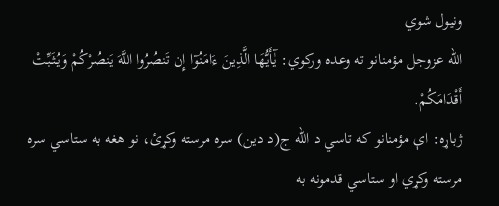ونیول شوي
الله عزوجل مؤمنانو ته وعده ورکوي: يٰٓأَيُّهَا الَّذِينَ ءَامَنُوٓا إِن تَنصُرُوا اللَّهَ يَنصُرْكُمْ وَيُثَبِّتْ أَقْدَامَكُمْ.
ژباړه: اې مؤمنانو كه تاسي د الله ج(د دين) سره مرسته وکړئ، نو هغه به ستاسي سره مرسته وکړي او ستاسي قدمونه به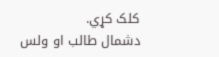كلک کړي.
دشمال طالب او ولس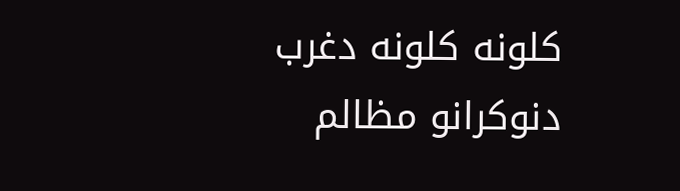کلونه کلونه دغرب دنوکرانو مظالم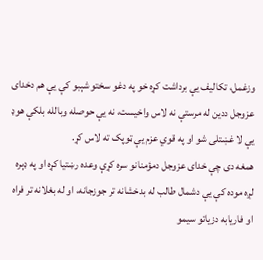وزغمل، تکالیف یې برداشت کړه خو په دغو سختو شېبو کې یې هم دخدای عزوجل ددین له مرستې نه لاس واخیست، نه یې حوصله وبالله بلکې هوډ یې لا غښتلی شو او په قوي عزم یې ټوپک ته لاس کړ.
همغه دی چې خدای عزوجل دمؤمنانو سره کړې وعده رښتیا کړه او په ډېره لږه موده کې یې دشمال طالب له بدخشانه تر جوزجانه، او له بغلانه تر فراه او فاریابه دزیاتو سیمو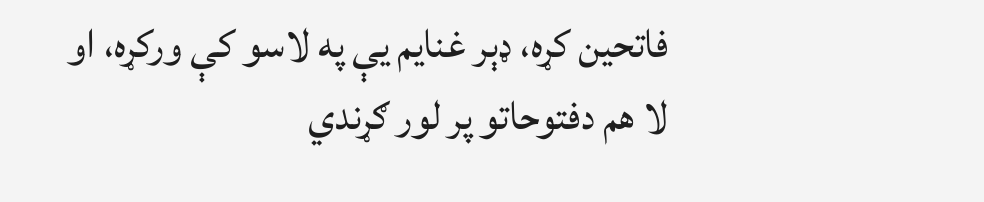فاتحین کړه، ډېر غنایم یې په لاسو کې ورکړه، او لا هم دفتوحاتو پر لور ګړندي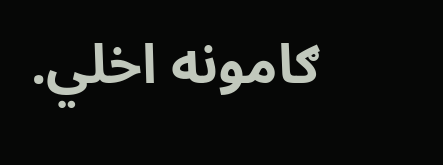ګامونه اخلي.